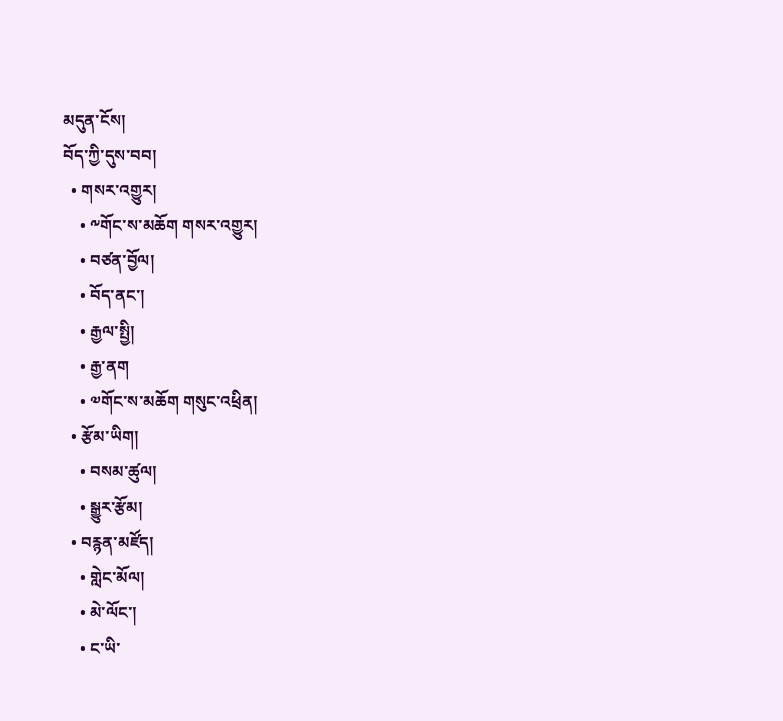མདུན་ངོས།
བོད་ཀྱི་དུས་བབ།
  • གསར་འགྱུར།
    • ༸གོང་ས་མཆོག གསར་འགྱུར།
    • བཙན་བྱོལ།
    • བོད་ནང་།
    • རྒྱལ་སྤྱི།
    • རྒྱ་ནག
    • ༧གོང་ས་མཆོག གསུང་འཕྲིན།
  • རྩོམ་ཡིག།
    • བསམ་ཚུལ།
    • སྒྱུར་རྩོམ།
  • བརྙན་མཛོད།
    • གླེང་མོལ།
    • མེ་ལོང་།
    • ང་ཡི་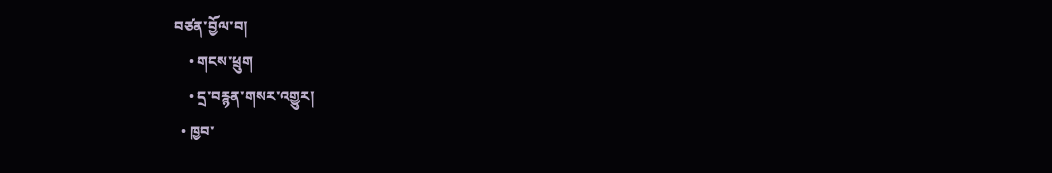བཙན་བྱོལ་བ།
    • གངས་ཕྲུག
    • དྲ་བརྙན་གསར་འགྱུར།
  • ཁྱབ་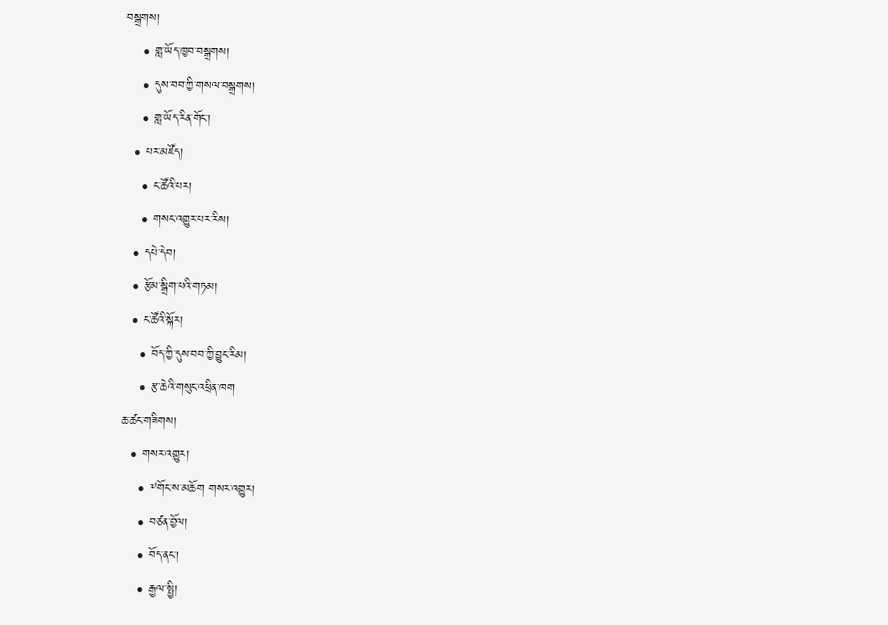བསྒྲགས།
    • གླ་ཡོད་ཁྱབ་བསྒྲགས།
    • དུས་བབ་ཀྱི་གསལ་བསྒྲགས།
    • གླ་ཡོད་རིན་གོང་།
  • པར་མཛོད།
    • ང་ཚོའི་པར།
    • གསང་འགྱུར་པར་རིས།
  • དཔེ་དེབ།
  • རྩོམ་སྒྲིག་པའི་གཏམ།
  • ང་ཚོའི་སྐོར།
    • བོད་ཀྱི་དུས་བབ་ཀྱི་བྱུང་རིམ།
    • རྩ་ཆེའི་གསུང་འཕྲིན་ཁག
ཆ་ཚང་གཟིགས།
  • གསར་འགྱུར།
    • ༸གོང་ས་མཆོག གསར་འགྱུར།
    • བཙན་བྱོལ།
    • བོད་ནང་།
    • རྒྱལ་སྤྱི།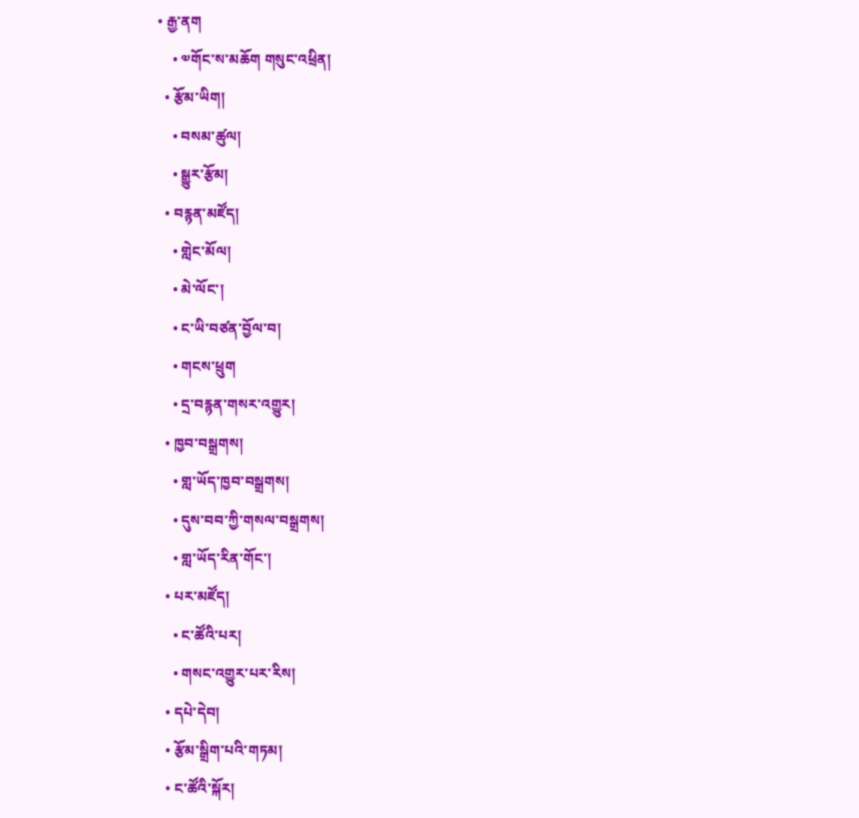• རྒྱ་ནག
    • ༧གོང་ས་མཆོག གསུང་འཕྲིན།
  • རྩོམ་ཡིག།
    • བསམ་ཚུལ།
    • སྒྱུར་རྩོམ།
  • བརྙན་མཛོད།
    • གླེང་མོལ།
    • མེ་ལོང་།
    • ང་ཡི་བཙན་བྱོལ་བ།
    • གངས་ཕྲུག
    • དྲ་བརྙན་གསར་འགྱུར།
  • ཁྱབ་བསྒྲགས།
    • གླ་ཡོད་ཁྱབ་བསྒྲགས།
    • དུས་བབ་ཀྱི་གསལ་བསྒྲགས།
    • གླ་ཡོད་རིན་གོང་།
  • པར་མཛོད།
    • ང་ཚོའི་པར།
    • གསང་འགྱུར་པར་རིས།
  • དཔེ་དེབ།
  • རྩོམ་སྒྲིག་པའི་གཏམ།
  • ང་ཚོའི་སྐོར།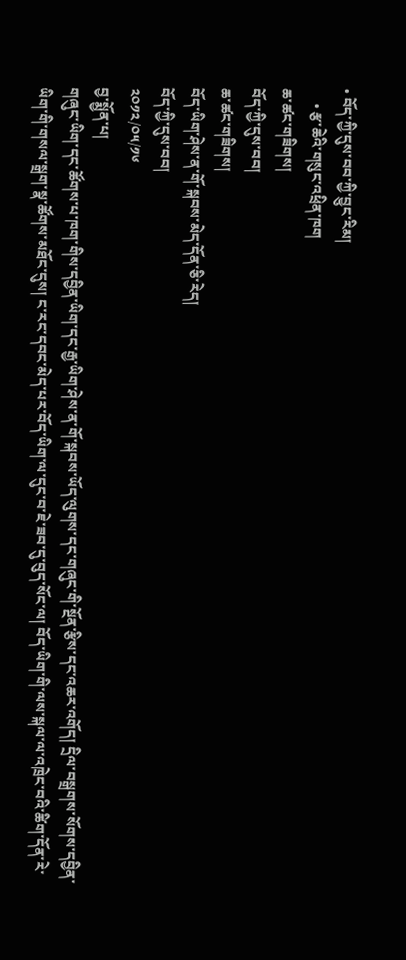• བོད་ཀྱི་དུས་བབ་ཀྱི་བྱུང་རིམ།
    • རྩ་ཆེའི་གསུང་འཕྲིན་ཁག
ཆ་ཚང་གཟིགས།
བོད་ཀྱི་དུས་བབ།
ཆ་ཚང་གཟིགས།
བོད་ཡིག་ཤེས་ན་གོ་སྐབས་མེད་དོན་ཅི་རེད།
བོད་ཀྱི་དུས་བབ།
༢༠༡༢/༠༥/༡༦
བྱ་སྨྱོན་པ།
གཞུང་ཡིག་དང་ཚོགས་པ་ཁག་གིས་དབྱིན་ཡིག་དང་རྒྱ་ཡིག་ཤེས་ན་གོ་སྐབས་ཡོད་ལུགས་དང་གཞུང་གི་སྔོན་རྩིས་དང་འཆར་འགོད། དྲིལ་བསྒྲགས་སོགས་དབྱིན་ཡིག་གི་གསལ་སྒྲག་སྣ་ཚོགས་མཐོང་དུས། ང་རང་དབང་མེད་པར་བོད་ཡིག་ལ་དུང་བ་ཇེ་ཟབ་དུ་བུད་སོང་ལ། བོད་ཡིག་གི་ལས་སྐལ་ལ་འཁྲེང་བའི་ཚིག་དོན་རེ་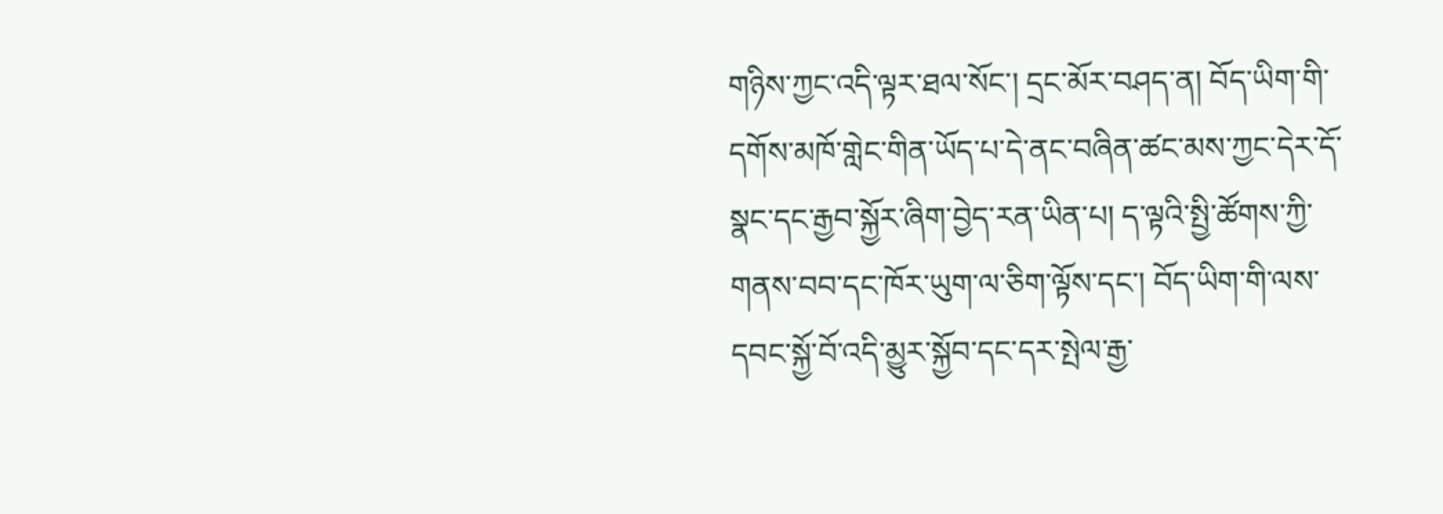གཉིས་ཀྱང་འདི་ལྟར་ཐལ་སོང་། དྲང་མོར་བཤད་ན། བོད་ཡིག་གི་དགོས་མཁོ་གླེང་གིན་ཡོད་པ་དེ་ནང་བཞིན་ཚང་མས་ཀྱང་དེར་དོ་སྣང་དང་རྒྱབ་སྐྱོར་ཞིག་བྱེད་རན་ཡིན་པ། ད་ལྟའི་སྤྱི་ཚོགས་ཀྱི་གནས་བབ་དང་ཁོར་ཡུག་ལ་ཅིག་ལྟོས་དང་། བོད་ཡིག་གི་ལས་དབང་སྐྱོ་བོ་འདི་མྱུར་སྐྱོབ་དང་དར་སྤེལ་རྒྱ་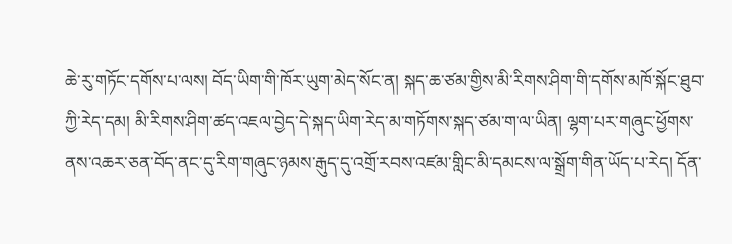ཆེ་རུ་གཏོང་དགོས་པ་ལས། བོད་ཡིག་གི་ཁོར་ཡུག་མེད་སོང་ན། སྐད་ཆ་ཙམ་གྱིས་མི་རིགས་ཤིག་གི་དགོས་མཁོ་སྐོང་ཐུབ་ཀྱི་རེད་དམ། མི་རིགས་ཤིག་ཚད་འཇལ་བྱེད་དེ་སྐད་ཡིག་རེད་མ་གཏོགས་སྐད་ཙམ་ག་ལ་ཡིན། ལྷག་པར་གཞུང་ཕྱོགས་ནས་འཆར་ཅན་བོད་ནང་དུ་རིག་གཞུང་ཉམས་རྒུད་དུ་འགྲོ་རབས་འཛམ་གླིང་མི་དམངས་ལ་སྒྲོག་གིན་ཡོད་པ་རེད། དོན་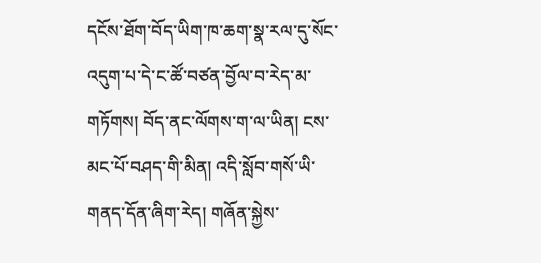དངོས་ཐོག་བོད་ཡིག་ཁ་ཆག་སྣ་རལ་དུ་སོང་འདུག་པ་དེ་ང་ཚོ་བཙན་བྱོལ་བ་རེད་མ་གཏོགས། བོད་ནང་ལོགས་ག་ལ་ཡིན། ངས་མང་པོ་བཤད་གི་མིན། འདི་སློབ་གསོ་ཡི་གནད་དོན་ཞིག་རེད། གཞོན་སྐྱེས་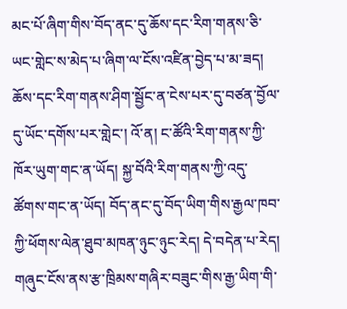མང་པོ་ཞིག་གིས་བོད་ནང་དུ་ཆོས་དང་རིག་གནས་ཅི་ཡང་གླེང་ས་མེད་པ་ཞིག་ལ་ངོས་འཛིན་བྱེད་པ་མ་ཟད། ཆོས་དང་རིག་གནས་ཤིག་སྦྱོང་ན་ངེས་པར་དུ་བཙན་བྱོལ་དུ་ཡོང་དགོས་པར་གླེང་། འོ་ན། ང་ཚོའི་རིག་གནས་ཀྱི་ཁོར་ཡུག་གང་ན་ཡོད། སྐྱ་བོའི་རིག་གནས་ཀྱི་འདུ་ཚོགས་གང་ན་ཡོད། བོད་ནང་དུ་བོད་ཡིག་གིས་རྒྱལ་ཁབ་ཀྱི་ཕོགས་ལེན་ཐུབ་མཁན་ཉུང་ཉུང་རེད། དེ་བདེན་པ་རེད། གཞུང་ངོས་ནས་རྩ་ཁྲིམས་གཞིར་བཟུང་གིས་རྒྱ་ཡིག་གི་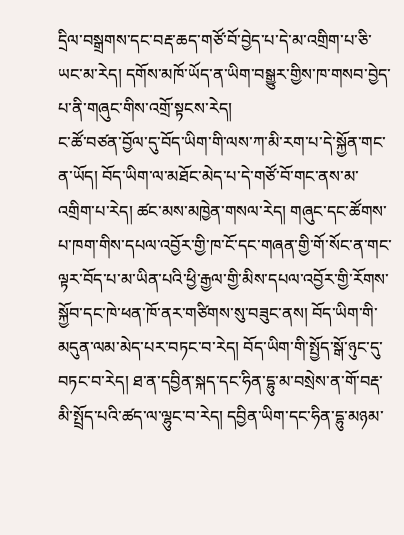དྲིལ་བསྒྲགས་དང་བརྡ་ཆད་གཙོ་བོ་བྱེད་པ་དེ་མ་འགྲིག་པ་ཅི་ཡང་མ་རེད། དགོས་མཁོ་ཡོད་ན་ཡིག་བསྒྱུར་གྱིས་ཁ་གསབ་བྱེད་པ་ནི་གཞུང་གིས་འགྲོ་སྟངས་རེད།
ང་ཚོ་བཙན་བྱོལ་དུ་བོད་ཡིག་གི་ལས་ཀ་མི་རག་པ་དེ་སྐྱོན་གང་ན་ཡོད། བོད་ཡིག་ལ་མཐོང་མེད་པ་དེ་གཙོ་བོ་གང་ནས་མ་འགྲིག་པ་རེད། ཚང་མས་མཁྱེན་གསལ་རེད། གཞུང་དང་ཚོགས་པ་ཁག་གིས་དཔལ་འབྱོར་གྱི་ཁ་ངོ་དང་གཞན་གྱི་གོ་སོང་ན་གང་ལྟར་བོད་པ་མ་ཡིན་པའི་ཕྱི་རྒྱལ་གྱི་མིས་དཔལ་འབྱོར་གྱི་རོགས་སྐྱོབ་དང་ཁེ་ཕན་ཁོ་ནར་གཙིགས་སུ་བཟུང་ནས། བོད་ཡིག་གི་མདུན་ལམ་མེད་པར་བཏང་བ་རེད། བོད་ཡིག་གི་སྤྱོད་སྒོ་ཉུང་དུ་བཏང་བ་རེད། ཐ་ན་དབྱིན་སྐད་དང་ཧིན་དྷུ་མ་བསྲེས་ན་གོ་བརྡ་མི་སྤྲོད་པའི་ཚད་ལ་ལྷུང་བ་རེད། དབྱིན་ཡིག་དང་ཧིན་དྷུ་མཉམ་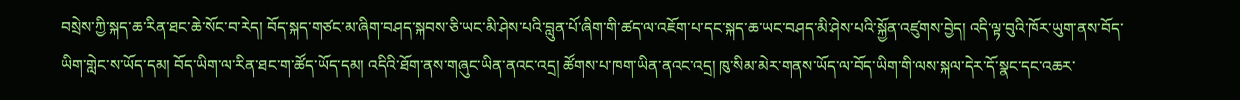བསྲེས་ཀྱི་སྐད་ཆ་རིན་ཐང་ཆེ་སོང་བ་རེད། བོད་སྐད་གཙང་མ་ཞིག་བཤད་སྐབས་ཅི་ཡང་མི་ཤེས་པའི་བླུན་པོ་ཞིག་གི་ཚད་ལ་འཇོག་པ་དང་སྐད་ཆ་ཡང་བཤད་མི་ཤེས་པའི་སྐྱོན་འཛུགས་བྱེད། འདི་ལྟ་བུའི་ཁོར་ཡུག་ནས་བོད་ཡིག་གླེང་ས་ཡོད་དམ། བོད་ཡིག་ལ་རིན་ཐང་ག་ཚོད་ཡོད་དམ། འདིའི་ཐོག་ནས་གཞུང་ཡིན་ནའང་འདྲ། ཚོགས་པ་ཁག་ཡིན་ནའང་འདྲ། ཁུ་སིམ་མེར་གནས་ཡོད་ལ་བོད་ཡིག་གི་ལས་སྐལ་དེར་དོ་སྣང་དང་འཆར་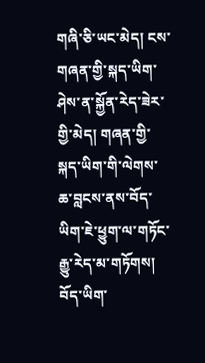གཞི་ཅི་ཡང་མེད། ངས་གཞན་གྱི་སྐད་ཡིག་ཤེས་ན་སྐྱོན་རེད་ཟེར་གྱི་མེད། གཞན་གྱི་སྐད་ཡིག་གི་ལེགས་ཆ་བླངས་ནས་བོད་ཡིག་ཇེ་ཕྱུག་ལ་གཏོང་རྒྱུ་རེད་མ་གཏོགས། བོད་ཡིག་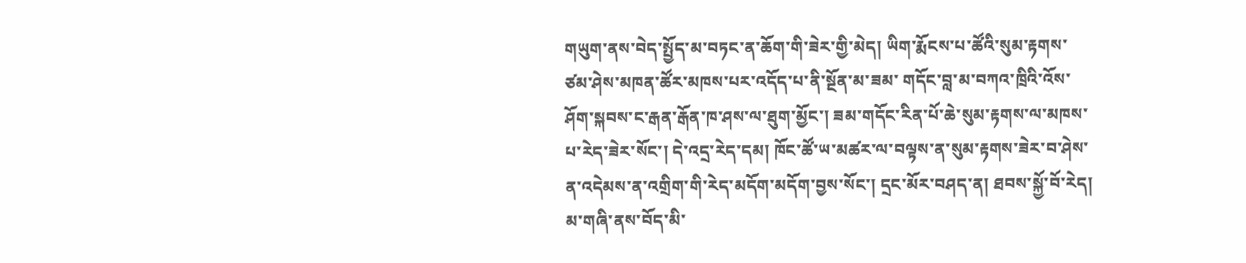གཡུག་ནས་བེད་སྤྱོད་མ་བཏང་ན་ཆོག་གི་ཟེར་གྱི་མེད། ཡིག་རྨོངས་པ་ཚོའི་སུམ་རྟགས་ཙམ་ཤེས་མཁན་ཚོར་མཁས་པར་འདོད་པ་ནི་སྔོན་མ་ཟམ་ གདོང་བླ་མ་བཀའ་ཁྲིའི་འོས་ཤོག་སྐབས་ང་རྒན་རྒོན་ཁ་ཤས་ལ་ཐུག་མྱོང་། ཟམ་གདོང་རིན་པོ་ཆེ་སུམ་རྟགས་ལ་མཁས་པ་རེད་ཟེར་སོང་། དེ་འདྲ་རེད་དམ། ཁོང་ཚོ་ཡ་མཚར་ལ་བལྟས་ན་སུམ་རྟགས་ཟེར་བ་ཤེས་ན་འདེམས་ན་འགྲིག་གི་རེད་མདོག་མདོག་བྱས་སོང་། དྲང་མོར་བཤད་ན། ཐབས་སྐྱོ་བོ་རེད། མ་གཞི་ནས་བོད་མི་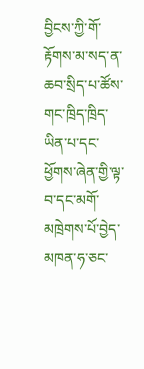བྱིངས་ཀྱི་གོ་རྟོགས་མ་སད་ན་ཆབ་སྲིད་པ་ཚོས་གང་ཁྲིད་ཁྲིད་ཡིན་པ་དང་ཕྱོགས་ཞེན་གྱི་ལྟ་བ་དང་མགོ་མཁྲེགས་པོ་བྱེད་མཁན་ཧ་ཅང་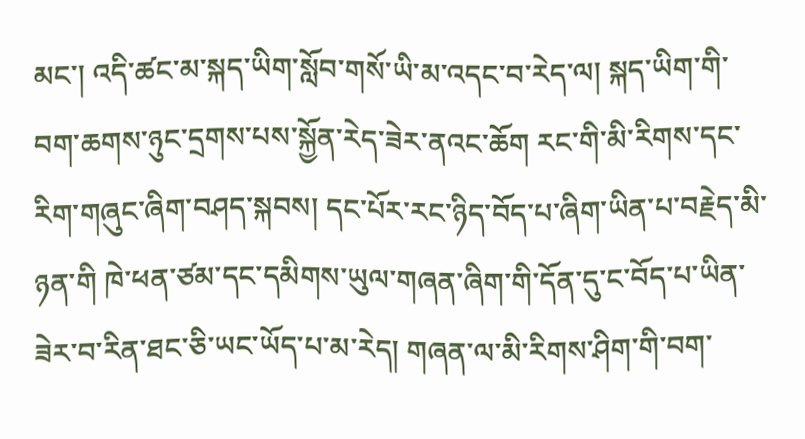མང་། འདི་ཚང་མ་སྐད་ཡིག་སློབ་གསོ་ཡི་མ་འདང་བ་རེད་ལ། སྐད་ཡིག་གི་བག་ཆགས་ཉུང་དྲགས་པས་སྐྱོན་རེད་ཟེར་ནའང་ཆོག རང་གི་མི་རིགས་དང་རིག་གཞུང་ཞིག་བཤད་སྐབས། དང་པོར་རང་ཉིད་བོད་པ་ཞིག་ཡིན་པ་བརྗེད་མི་ཉན་གི ཁེ་ཕན་ཙམ་དང་དམིགས་ཡུལ་གཞན་ཞིག་གི་དོན་དུ་ང་བོད་པ་ཡིན་ཟེར་བ་རིན་ཐང་ཅི་ཡང་ཡོད་པ་མ་རེད། གཞན་ལ་མི་རིགས་ཤིག་གི་བག་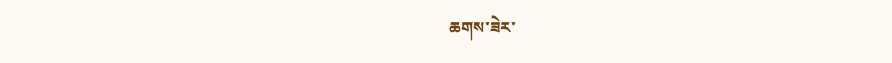ཆགས་ཟེར་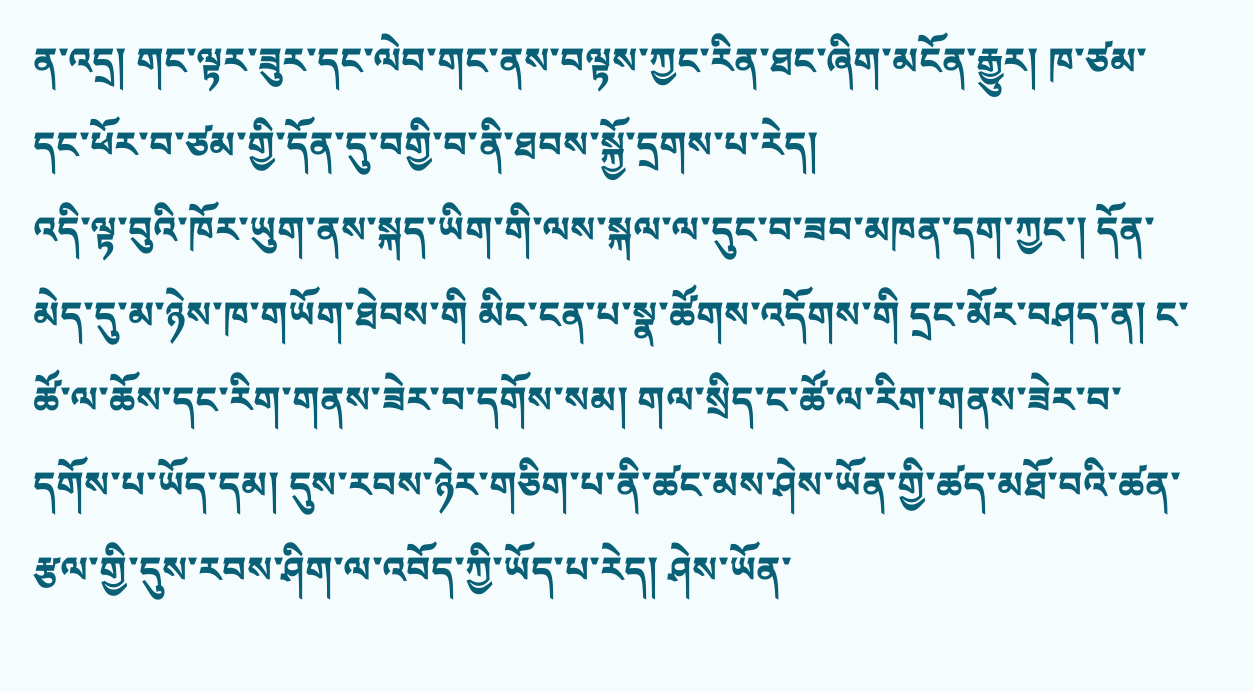ན་འདྲ། གང་ལྟར་ཟུར་དང་ལེབ་གང་ནས་བལྟས་ཀྱང་རིན་ཐང་ཞིག་མངོན་རྒྱུར། ཁ་ཙམ་དང་ཕོར་བ་ཙམ་གྱི་དོན་དུ་བགྱི་བ་ནི་ཐབས་སྐྱོ་དྲགས་པ་རེད།
འདི་ལྟ་བུའི་ཁོར་ཡུག་ནས་སྐད་ཡིག་གི་ལས་སྐལ་ལ་དུང་བ་ཟབ་མཁན་དག་ཀྱང་། དོན་མེད་དུ་མ་ཉེས་ཁ་གཡོག་ཐེབས་གི མིང་ངན་པ་སྣ་ཚོགས་འདོགས་གི དྲང་མོར་བཤད་ན། ང་ཚོ་ལ་ཆོས་དང་རིག་གནས་ཟེར་བ་དགོས་སམ། གལ་སྲིད་ང་ཚོ་ལ་རིག་གནས་ཟེར་བ་དགོས་པ་ཡོད་དམ། དུས་རབས་ཉེར་གཅིག་པ་ནི་ཚང་མས་ཤེས་ཡོན་གྱི་ཚད་མཐོ་བའི་ཚན་རྩལ་གྱི་དུས་རབས་ཤིག་ལ་འབོད་ཀྱི་ཡོད་པ་རེད། ཤེས་ཡོན་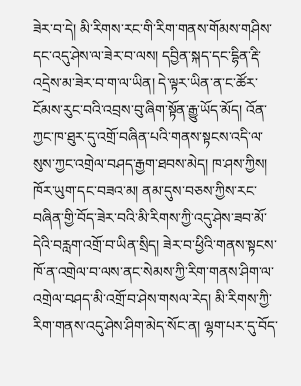ཟེར་བ་དེ། མི་རིགས་རང་གི་རིག་གནས་གོམས་གཤིས་དང་འདུ་ཤེས་ལ་ཟེར་བ་ལས། དབྱིན་སྐད་དང་དྷིན་རྡི་འདྲེས་མ་ཟེར་བ་ག་ལ་ཡིན། དེ་ལྟར་ཡིན་ན་ང་ཚོར་ངོམས་རུང་བའི་འབྲས་བུ་ཞིག་སྟོན་རྒྱུ་ཡོད་མོད། འོན་ཀྱང་ཁ་ཐུར་དུ་འགྲོ་བཞིན་པའི་གནས་སྟངས་འདི་ལ་སུས་ཀྱང་འགྲེལ་བཤད་རྒྱག་ཐབས་མེད། ཁ་ཤས་ཀྱིས།  ཁོར་ཡུག་དང་བཟའ་མ། ནམ་དུས་བཅས་ཀྱིས་རང་བཞིན་གྱི་བོད་ཟེར་བའི་མི་རིགས་ཀྱི་འདུ་ཤེས་ཟབ་མོ་དེའི་བརླག་འགྲོ་བ་ཡིན་སྲིད། ཟེར་བ་ཕྱིའི་གནས་སྟངས་ཁོ་ན་འགྲེལ་བ་ལས་ནང་སེམས་ཀྱི་རིག་གནས་ཤིག་ལ་འགྲེལ་བཤད་མི་འགྲོ་བ་ཤེས་གསལ་རེད། མི་རིགས་ཀྱི་རིག་གནས་འདུ་ཤེས་ཤིག་མེད་སོང་ན། ལྷག་པར་དུ་བོད་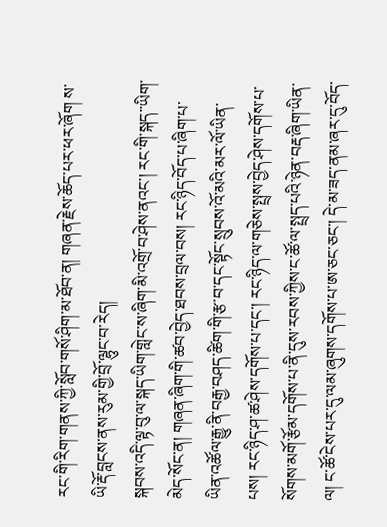རང་གི་རིག་གནས་ཀྱི་སློབ་གསོ་ཤིག་མ་ཐོབ་ན། གཞན་རྗེས་ཆོད་པར་ཕར་ཞོག ས་ཡི་རྡོ་བླངས་ནས་རུམ་གྱི་བྲོ་ལྷུང་བ་རེད།
སྐབས་འདི་ལྟ་བུ་ལ་སྐད་ཡིག་གླེང་ས་ཞིག་མི་འགྲོ་བ་ཤེས་ནའང་། རང་གི་སྐད་་ཡིག་མེད་སོང་ན། གཞན་ཞིག་གི་ཚབ་བྱེད་ཐབས་བྲལ་བས། རང་ཉིད་བོད་པ་ཞིག་པ་ཡིན་འཚོལ་རྒྱུ་ནི་བརྒྱ་བཤད་ཚིག་གི་རྩ་བ་དང་སྟོང་སྲུབས་འོ་མའི་མར་ལོ་ཡིན་པས། རང་ཉིད་ཤ་ཚ་ཤེས་དགོས་པ་དང་། རང་ཉིད་ལ་གཅེས་སྤྲས་བྱེད་ཤེས་དགོས་པ་སོགས་མགོ་རྩོམ་དགོས་པ་ནི་དུས་རབས་ཀྱིས་ང་ཚོ་ལ་སྤྲད་པའི་ཉེན་བརྡ་ཞིག་ཡིན་ལ། ང་ཚོ་ངེས་པར་དུ་ལམ་ཞུགས་དགོས་པ་ཨ་ཅང་ཅང་། དེ་མ་ཟད་ནམ་ཞར་དུ་བོད་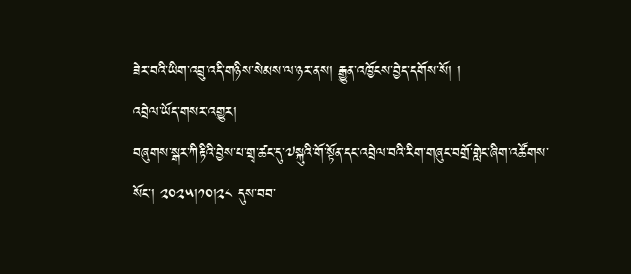ཟེར་བའི་ཡིག་འབྲུ་འདི་གཉིས་སེམས་ལ་ཉར་ནས། རྒྱུན་འཁྱོངས་བྱེད་དགོས་སོ། །
འབྲེལ་ཡོད་གསར་འགྱུར།
བཞུགས་སྒར་ཀིརྟིའི་བྱེས་པ་གྲྭ་ཚང་དུ་༧སྐུའི་གོ་སྟོན་དང་འབྲེལ་བའི་རིག་གཞུང་བགྲོ་གླེང་ཞིག་འཚོགས་སོང་། ༢༠༢༥།༡༠།༢༨ དུས་བབ་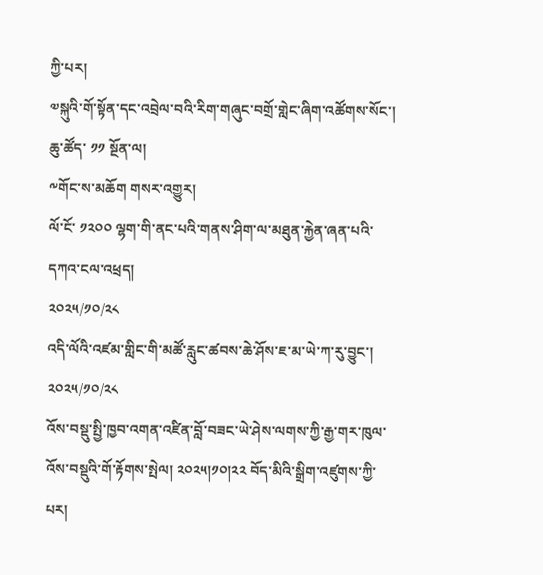ཀྱི་པར།
༧སྐུའི་གོ་སྟོན་དང་འབྲེལ་བའི་རིག་གཞུང་བགྲོ་གླེང་ཞིག་འཚོགས་སོང་།
ཆུ་ཚོད་ ༡༡ སྔོན་ལ།
༸གོང་ས་མཆོག གསར་འགྱུར།
ལོ་ངོ་ ༡༢༠༠ ལྷག་གི་ནང་པའི་གནས་ཤིག་ལ་མཐུན་རྐྱེན་ཞན་པའི་དཀའ་ངལ་འཕྲད།
༢༠༢༥/༡༠/༢༨
འདི་ལོའི་འཛམ་གླིང་གི་མཚོ་རླུང་ཚབས་ཆེ་ཤོས་ཇ་མ་ཡེ་ཀ་རུ་བྱུང་།
༢༠༢༥/༡༠/༢༨
འོས་བསྡུ་སྤྱི་ཁྱབ་འགན་འཛིན་བློ་བཟང་ཡེ་ཤེས་ལགས་ཀྱི་རྒྱ་གར་ཁུལ་འོས་བསྡུའི་གོ་རྟོགས་སྤེལ། ༢༠༢༥།༡༠།༢༢ བོད་མིའི་སྒྲིག་འཛུགས་ཀྱི་པར།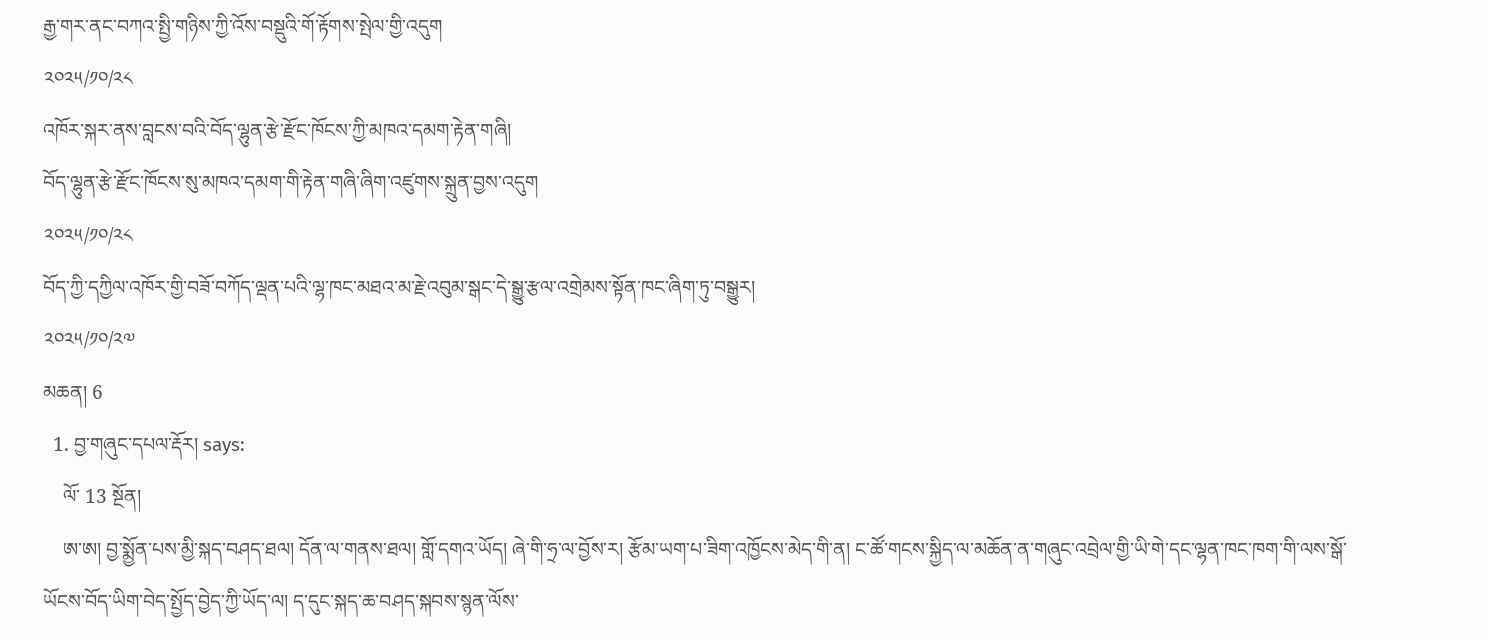རྒྱ་གར་ནང་བཀའ་སྤྱི་གཉིས་ཀྱི་འོས་བསྡུའི་གོ་རྟོགས་སྤེལ་གྱི་འདུག
༢༠༢༥/༡༠/༢༨
འཁོར་སྐར་ནས་བླངས་བའི་བོད་ལྷུན་རྩེ་རྫོང་ཁོངས་ཀྱི་མཁའ་དམག་རྟེན་གཞི།
བོད་ལྷུན་རྩེ་རྫོང་ཁོངས་སུ་མཁའ་དམག་གི་རྟེན་གཞི་ཞིག་འཛུགས་སྐྲུན་བྱས་འདུག
༢༠༢༥/༡༠/༢༨
བོད་ཀྱི་དཀྱིལ་འཁོར་གྱི་བཟོ་བཀོད་ལྡན་པའི་ལྷ་ཁང་མཐའ་མ་རྗེ་འབུམ་སྒང་དེ་སྒྱུ་རྩལ་འགྲེམས་སྟོན་ཁང་ཞིག་ཏུ་བསྒྱུར།
༢༠༢༥/༡༠/༢༧
མཆན། 6
  1. བྱ་གཞུང་དཔལ་རྡོར། says:
    ལོ་ 13 སྔོན།
    ཨ་ཨ། བྱ་སྨྱོན་པས་མྱི་སྐད་བཤད་ཐལ། དོན་ལ་གནས་ཐལ། གློ་དགའ་ཡོད། ཞེ་གི་ཧྲ་ལ་བྱོས་ར། རྩོམ་ཡག་པ་ཟིག་འཁྱོངས་མེད་གི་ན། ང་ཚོ་གངས་སྐྱིད་ལ་མཆོན་ན་གཞུང་འབྲེལ་གྱི་ཡི་གེ་དང་ལྷན་ཁང་ཁག་གི་ལས་སྒོ་ཡོངས་བོད་ཡིག་བེད་སྤྱོད་བྱེད་ཀྱི་ཡོད་ལ། ད་དུང་སྐད་ཆ་བཤད་སྐབས་སྙན་ལོས་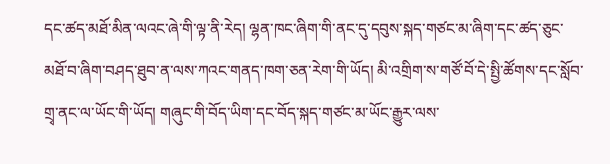དང་ཚད་མཐོ་མིན་ལའང་ཞེ་གི་ལྟ་ནི་རེད། ལྷན་ཁང་ཞིག་གི་ནང་དུ་དབུས་སྐད་གཙང་མ་ཞིག་དང་ཚད་ཅུང་མཐོ་བ་ཞིག་བཤད་ཐུབ་ན་ལས་ཀའང་གནད་ཁག་ཅན་རེག་གི་ཡོད། མི་འགྲིག་ས་གཙོ་བོ་དེ་སྤྱི་ཚོགས་དང་སློབ་གྲྭ་ནང་ལ་ཡོང་གི་ཡོད། གཞུང་གི་བོད་ཡིག་དང་བོད་སྐད་གཙང་མ་ཡོང་རྒྱུར་ལས་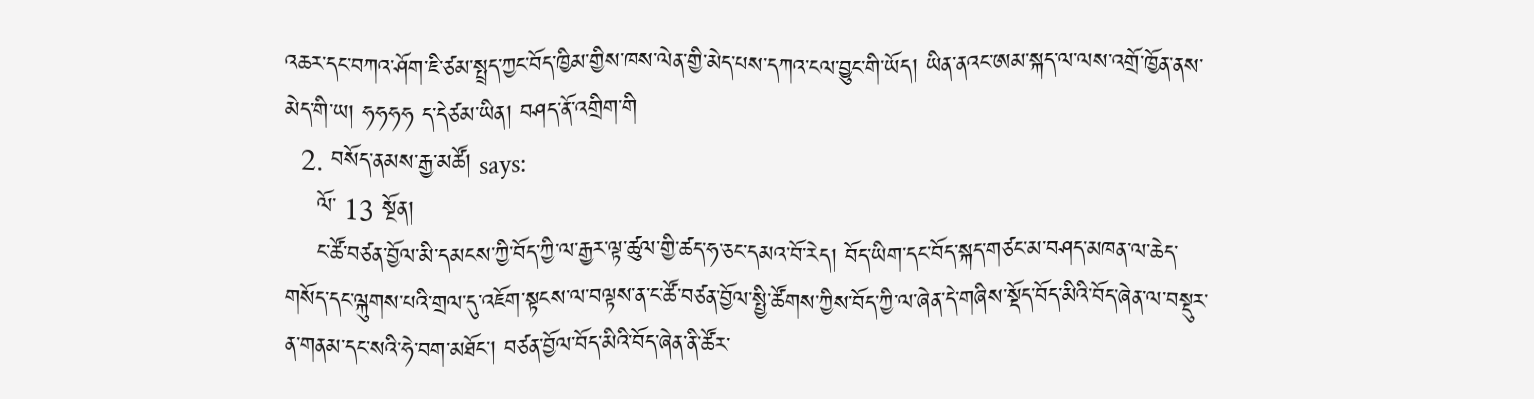འཆར་དང་བཀའ་ཤོག་ཇི་ཙམ་སྤྲད་ཀྱང་བོད་ཁྱིམ་གྱིས་ཁས་ལེན་གྱི་མེད་པས་དཀའ་ངལ་བྱུང་གི་ཡོད། ཡིན་ནའང་ཨམ་སྐད་ལ་ལས་འགྲོ་ཁྱོན་ནས་མེད་གི་ཡ། ཧཧཧཧ ད་དེཙམ་ཡིན། བཤད་ནོ་འགྲིག་གི
  2. བསོད་ནམས་རྒྱ་མཚོ། says:
    ལོ་ 13 སྔོན།
    ང་ཚོ་བཙན་བྱོལ་མི་དམངས་ཀྱི་བོད་ཀྱི་ལ་རྒྱར་ལྟ་ཚུལ་གྱི་ཚད་ཧ་ཅང་དམའ་བོ་རེད། བོད་ཡིག་དང་བོད་སྐད་གཙང་མ་བཤད་མཁན་ལ་ཆེད་གསོད་དང་ལྐུགས་པའི་གྲལ་དུ་འཇོག་སྟངས་ལ་བལྟས་ན་ང་ཚོ་བཙན་བྱོལ་སྤྱི་ཚོགས་ཀྱིས་བོད་ཀྱི་ལ་ཞེན་དེ་གཞིས་སྡོད་བོད་མིའི་བོད་ཞེན་ལ་བསྡུར་ན་གནམ་དང་སའི་ཧེ་བག་མཐོང་། བཙན་བྱོལ་བོད་མིའི་བོད་ཞེན་ནི་ཚོར་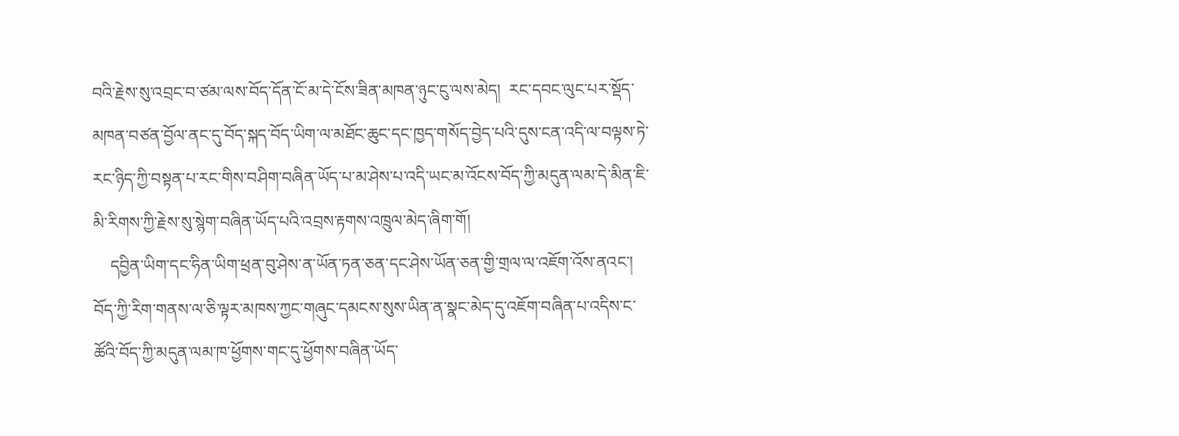བའི་རྗེས་སུ་འབྲང་བ་ཙམ་ལས་བོད་དོན་ངོ་མ་དེ་ངོས་ཟིན་མཁན་ཉུང་ངུ་ལས་མེད།  རང་དབང་ལུང་པར་སྡོད་མཁན་བཙན་བྱོལ་ནང་དུ་བོད་སྐད་བོད་ཡིག་ལ་མཐོང་ཆུང་དང་ཁྱད་གསོད་བྱེད་པའི་དུས་ངན་འདི་ལ་བལྟས་ཏེ་རང་ཉིད་ཀྱི་བསྟན་པ་རང་གིས་བཤིག་བཞིན་ཡོད་པ་མ་ཤེས་པ་འདི་ཡང་མ་འོངས་བོད་ཀྱི་མདུན་ལམ་དེ་མིན་ཇི་མི་རིགས་ཀྱི་རྗེས་སུ་སྙེག་བཞིན་ཡོད་པའི་འབྲས་རྟགས་འཁྲུལ་མེད་ཞིག་གོ།
    དབྱིན་ཡིག་དང་ཧིན་ཡིག་ཕྲན་བུ་ཤེས་ན་ཡོན་ཏན་ཅན་དང་ཤེས་ཡོན་ཅན་གྱི་གྲལ་ལ་འཇོག་འོས་ནའང་། བོད་ཀྱི་རིག་གནས་ལ་ཅི་ལྟར་མཁས་ཀྱང་གཞུང་དམངས་སུས་ཡིན་ན་སྣང་མེད་དུ་འཇོག་བཞིན་པ་འདིས་ང་ཚོའི་བོད་ཀྱི་མདུན་ལམ་ཁ་ཕྱོགས་གང་དུ་ཕྱོགས་བཞིན་ཡོད་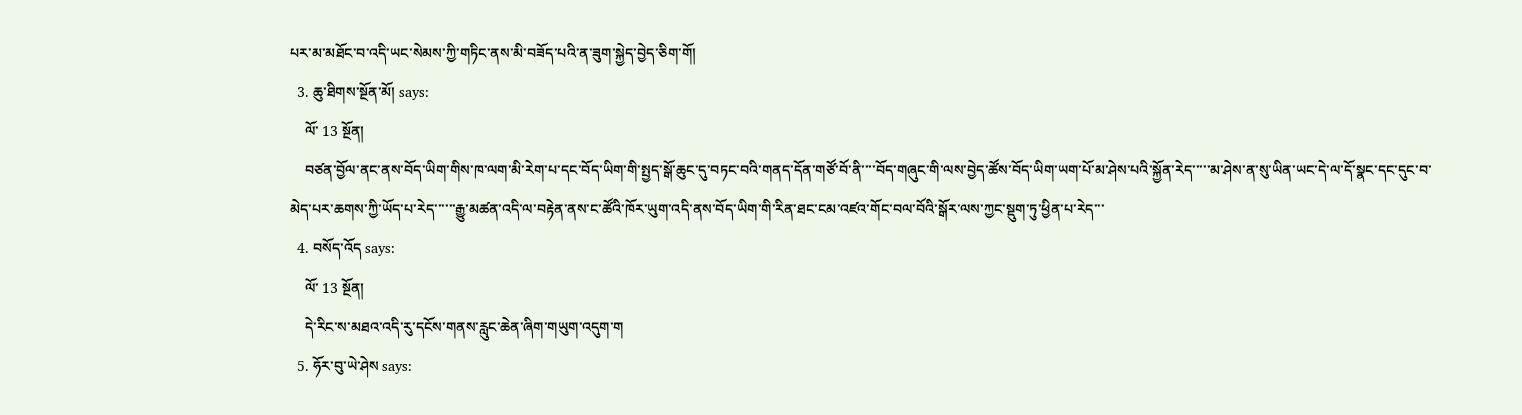པར་མ་མཐོང་བ་འདི་ཡང་སེམས་ཀྱི་གཏིང་ནས་མི་བཟོད་པའི་ན་ཟུག་སྐྱེད་བྱེད་ཅིག་གོ།
  3. ཆུ་ཐིགས་སྔོན་མོ། says:
    ལོ་ 13 སྔོན།
    བཙན་བྱོལ་ནང་ནས་བོད་ཡིག་གིས་ཁ་ལག་མི་རེག་པ་དང་བོད་ཡིག་གི་སྤྱད་སྒོ་ཆུང་དུ་བཏང་བའི་གནད་དོན་གཙོ་བོ་ནི་་་་བོད་གཞུང་གི་ལས་བྱེད་ཚོས་བོད་ཡིག་ཡག་པོ་མ་ཤེས་པའི་སྐྱོན་རེད་་་་་མ་ཤེས་ན་སུ་ཡིན་ཡང་དེ་ལ་དོ་སྣང་དང་དུང་བ་མེད་པར་ཆགས་ཀྱི་ཡོད་པ་རེད་་་་་་རྒྱུ་མཚན་འདི་ལ་བརྟེན་ནས་ང་ཚོའི་ཁོར་ཡུག་འདི་ནས་བོད་ཡིག་གི་རིན་ཐང་ངམ་འཛའ་གོང་བལ་བོའི་སྒོར་ལས་ཀྱང་སྡུག་ཏུ་ཕྱིན་པ་རེད་་་
  4. བསོད་འོད says:
    ལོ་ 13 སྔོན།
    དེ་རིང་ས་མཐའ་འདི་རུ་དངོས་གནས་རླུང་ཆེན་ཞིག་གཡུག་འདུག་ག
  5. ཧོར་བུ་ཡེ་ཤེས says: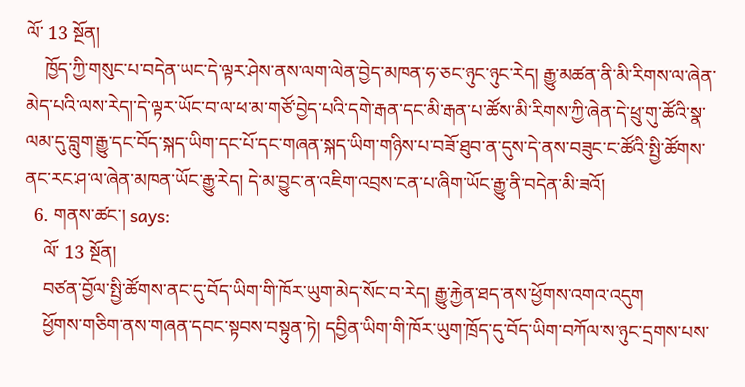ལོ་ 13 སྔོན།
    ཁྱོད་ཀྱི་གསུང་པ་བདེན་ཡང་དེ་ལྟར་ཤེས་ནས་ལག་ལེན་བྱེད་མཁན་ཧ་ཅང་ཉུང་ཉུང་རེད། རྒྱུ་མཚན་ནི་མི་རིགས་ལ་ཞེན་མེད་པའི་ལས་རེད།་དེ་ལྟར་ཡོང་བ་ལ་ཕ་མ་གཙོ་བྱེད་པའི་དགེ་རྒན་དང་མི་རྒན་པ་ཚོས་མི་རིགས་ཀྱི་ཞེན་དེ་ཕྲུ་གུ་ཚོའི་སྣ་ལམ་དུ་བླུག་རྒྱུ་དང་བོད་སྐད་ཡིག་དང་པོ་དང་གཞན་སྐད་ཡིག་གཉིས་པ་བཟོ་ཐུབ་ན་དུས་དེ་ནས་བཟུང་ང་ཚོའི་སྤྱི་ཚོགས་ནང་རང་ཤ་ལ་ཞེན་མཁན་ཡོང་རྒྱུ་རེད། དེ་མ་བྱུང་ན་འཇིག་འབྲས་ངན་པ་ཞིག་ཡོང་རྒྱུ་ནི་བདེན་མི་ཟའོ།
  6. གནས་ཚང་། says:
    ལོ་ 13 སྔོན།
    བཙན་བྱོལ་སྤྱི་ཚོགས་ནང་དུ་བོད་ཡིག་གི་ཁོར་ཡུག་མེད་སོང་བ་རེད། རྒྱུ་རྐྱེན་ཐད་ནས་ཕྱོགས་འགའ་འདུག
    ཕྱོགས་གཅིག་ནས་གཞན་དབང་སྟབས་བསྟུན་ཏེ། དབྱིན་ཡིག་གི་ཁོར་ཡུག་ཁྲོད་དུ་བོད་ཡིག་བཀོལ་ས་ཉུང་དྲགས་པས་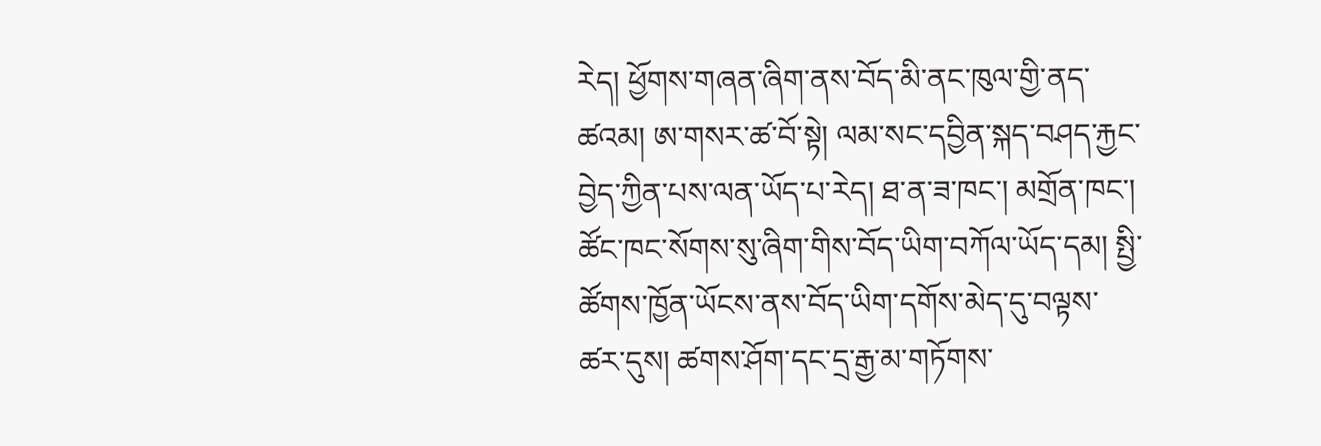རེད། ཕྱོགས་གཞན་ཞིག་ནས་བོད་མི་ནང་ཁུལ་གྱི་ནད་ཚའམ། ཨ་གསར་ཚ་བོ་སྟེ། ལམ་སང་དབྱིན་སྐད་བཤད་རྐྱང་བྱེད་ཀྱིན་པས་ལན་ཡོད་པ་རེད། ཐ་ན་ཟ་ཁང་། མགྲོན་ཁང་། ཚོང་ཁང་སོགས་སུ་ཞིག་གིས་བོད་ཡིག་བཀོལ་ཡོད་དམ། སྤྱི་ཚོགས་ཁྱོན་ཡོངས་ནས་བོད་ཡིག་དགོས་མེད་དུ་བལྟས་ཚར་དུས། ཚགས་ཤོག་དང་དྲ་རྒྱ་མ་གཏོགས་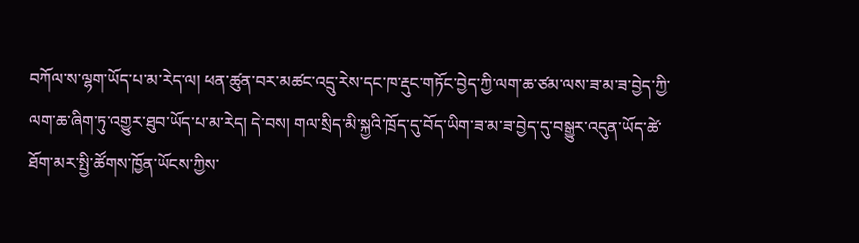བཀོལ་ས་ལྷག་ཡོད་པ་མ་རེད་ལ། ཕན་ཚུན་བར་མཚང་འདྲུ་རེས་དང་ཁ་རྡུང་གཏོང་བྱེད་ཀྱི་ལག་ཆ་ཙམ་ལས་ཟ་མ་ཟ་བྱེད་ཀྱི་ལག་ཆ་ཞིག་ཏུ་འགྱུར་ཐུབ་ཡོད་པ་མ་རེད། དེ་བས། གལ་སྲིད་མི་སྐྱའི་ཁྲོད་དུ་བོད་ཡིག་ཟ་མ་ཟ་བྱེད་དུ་བསྒྱུར་འདུན་ཡོད་ཚེ་ཐོག་མར་སྤྱི་ཚོགས་ཁྱོན་ཡོངས་ཀྱིས་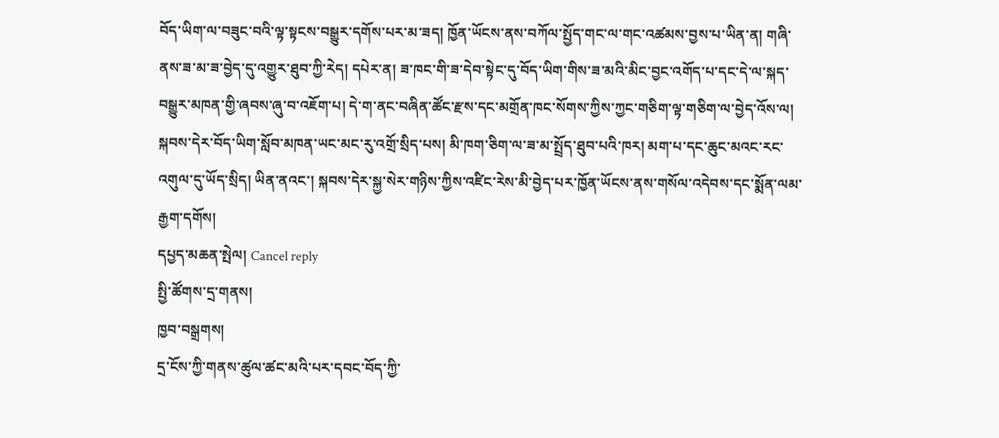བོད་ཡིག་ལ་བཟུང་བའི་ལྟ་སྟངས་བསྒྱུར་དགོས་པར་མ་ཟད། ཁྱོན་ཡོངས་ནས་བཀོལ་སྤྱོད་གང་ལ་གང་འཚམས་བྱས་པ་ཡིན་ན། གཞི་ནས་ཟ་མ་ཟ་བྱེད་དུ་འགྱུར་ཐུབ་ཀྱི་རེད། དཔེར་ན། ཟ་ཁང་གི་ཟ་དེབ་སྟེང་དུ་བོད་ཡིག་གིས་ཟ་མའི་མིང་བྱང་འགོད་པ་དང་དེ་ལ་སྐད་བསྒྱུར་མཁན་གྱི་ཞབས་ཞུ་བ་འཇོག་པ། དེ་ག་ནང་བཞིན་ཚོང་རྫས་དང་མགྲོན་ཁང་སོགས་ཀྱིས་ཀྱང་གཅིག་ལྟ་གཅིག་ལ་བྱེད་འོས་ལ། སྐབས་དེར་བོད་ཡིག་སློབ་མཁན་ཡང་མང་རུ་འགྲོ་སྲིད་པས། མི་ཁག་ཅིག་ལ་ཟ་མ་སྤྲོད་ཐུབ་པའི་ཁར། མག་པ་དང་ཆུང་མའང་རང་འགུལ་དུ་ཡོད་སྲིད། ཡིན་ནའང་། སྐབས་དེར་སྐྱ་སེར་གཉིས་ཀྱིས་འཛིང་རེས་མི་བྱེད་པར་ཁྱོན་ཡོངས་ནས་གསོལ་འདེབས་དང་སྨོན་ལམ་རྒྱག་དགོས།
དཔྱད་མཆན་སྤེལ། Cancel reply
སྤྱི་ཚོགས་དྲ་གནས།
ཁྱབ་བསྒྲགས།
དྲ་ངོས་ཀྱི་གནས་ཚུལ་ཚང་མའི་པར་དབང་བོད་ཀྱི་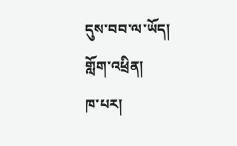དུས་བབ་ལ་ཡོད།
གློག་འཕྲིན།
ཁ་པར།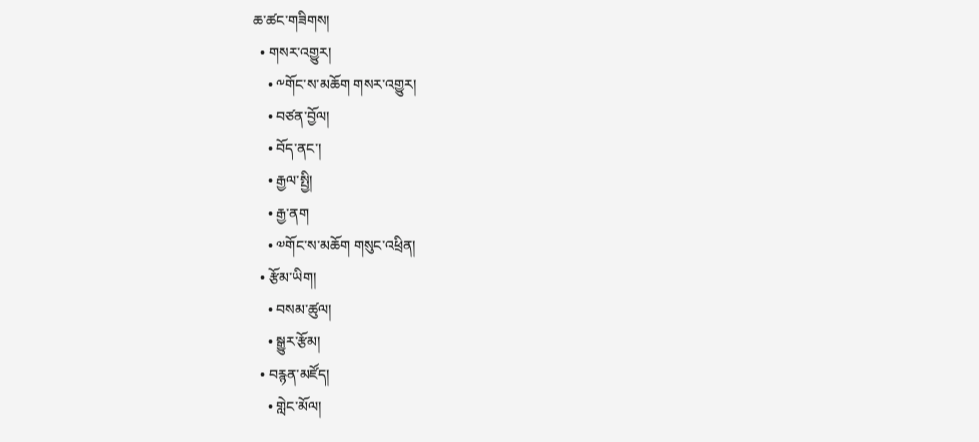ཆ་ཚང་གཟིགས།
  • གསར་འགྱུར།
    • ༸གོང་ས་མཆོག གསར་འགྱུར།
    • བཙན་བྱོལ།
    • བོད་ནང་།
    • རྒྱལ་སྤྱི།
    • རྒྱ་ནག
    • ༧གོང་ས་མཆོག གསུང་འཕྲིན།
  • རྩོམ་ཡིག།
    • བསམ་ཚུལ།
    • སྒྱུར་རྩོམ།
  • བརྙན་མཛོད།
    • གླེང་མོལ།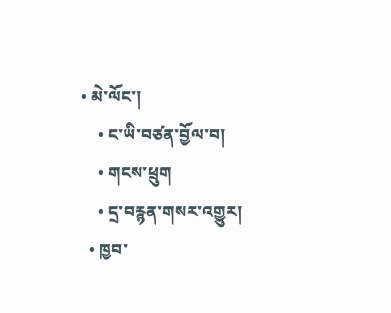• མེ་ལོང་།
    • ང་ཡི་བཙན་བྱོལ་བ།
    • གངས་ཕྲུག
    • དྲ་བརྙན་གསར་འགྱུར།
  • ཁྱབ་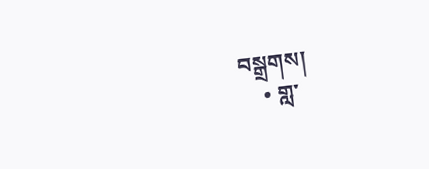བསྒྲགས།
    • གླ་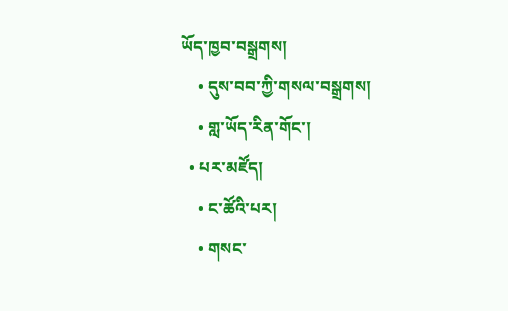ཡོད་ཁྱབ་བསྒྲགས།
    • དུས་བབ་ཀྱི་གསལ་བསྒྲགས།
    • གླ་ཡོད་རིན་གོང་།
  • པར་མཛོད།
    • ང་ཚོའི་པར།
    • གསང་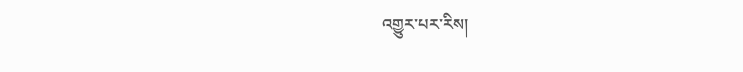འགྱུར་པར་རིས།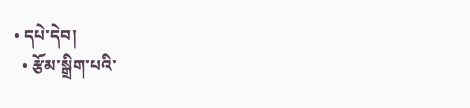• དཔེ་དེབ།
  • རྩོམ་སྒྲིག་པའི་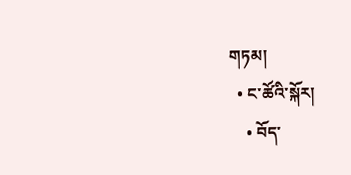གཏམ།
  • ང་ཚོའི་སྐོར།
    • བོད་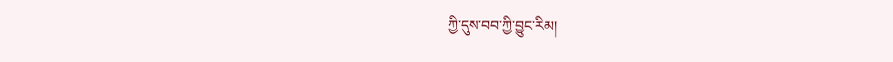ཀྱི་དུས་བབ་ཀྱི་བྱུང་རིམ།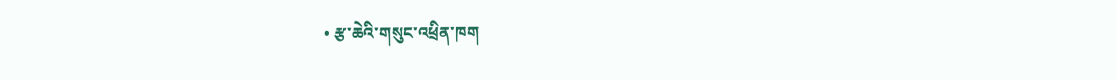• རྩ་ཆེའི་གསུང་འཕྲིན་ཁག